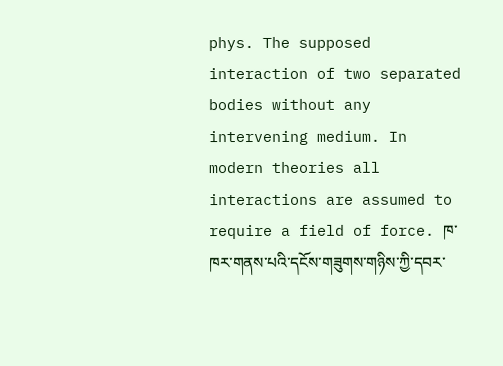phys. The supposed interaction of two separated bodies without any intervening medium. In modern theories all interactions are assumed to require a field of force. ཁ་ཁར་གནས་པའི་དངོས་གཟུགས་གཉིས་ཀྱི་དབར་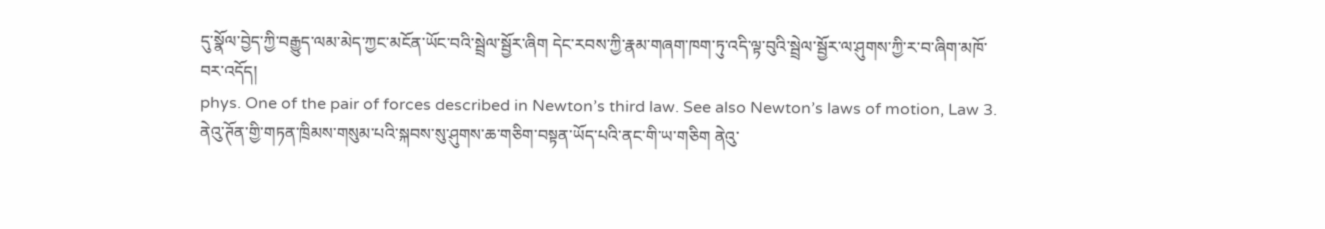དུ་སྣོལ་བྱེད་ཀྱི་བརྒྱུད་ལམ་མེད་ཀྱང་མངོན་ཡོང་བའི་སྦྲེལ་སྦྱོར་ཞིག དེང་རབས་ཀྱི་རྣམ་གཞག་ཁག་ཏུ་འདི་ལྟ་བུའི་སྦྲེལ་སྦྱོར་ལ་ཤུགས་ཀྱི་ར་བ་ཞིག་མཁོ་བར་འདོད།
phys. One of the pair of forces described in Newton’s third law. See also Newton’s laws of motion, Law 3. ནེའུ་ཊོན་གྱི་གཏན་ཁྲིམས་གསུམ་པའི་སྐབས་སུ་ཤུགས་ཆ་གཅིག་བསྟན་ཡོད་པའི་ནང་གི་ཡ་གཅིག ནེའུ་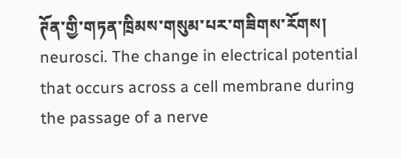ཊོན་གྱི་གཏན་ཁྲིམས་གསུམ་པར་གཟིགས་རོགས།
neurosci. The change in electrical potential that occurs across a cell membrane during the passage of a nerve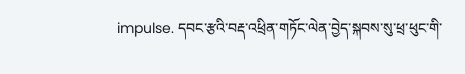impulse. དབང་རྩའི་བརྡ་འཕྲིན་གཏོང་ལེན་བྱེད་སྐབས་སུ་ཕྲ་ཕུང་གི་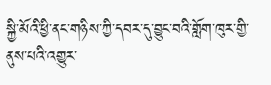སྐྱི་མོའི་ཕྱི་ནང་གཉིས་ཀྱི་དབར་དུ་བྱུང་བའི་གློག་ཁུར་གྱི་ནུས་པའི་འགྱུར་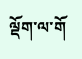ལྡོག་ལ་གོ